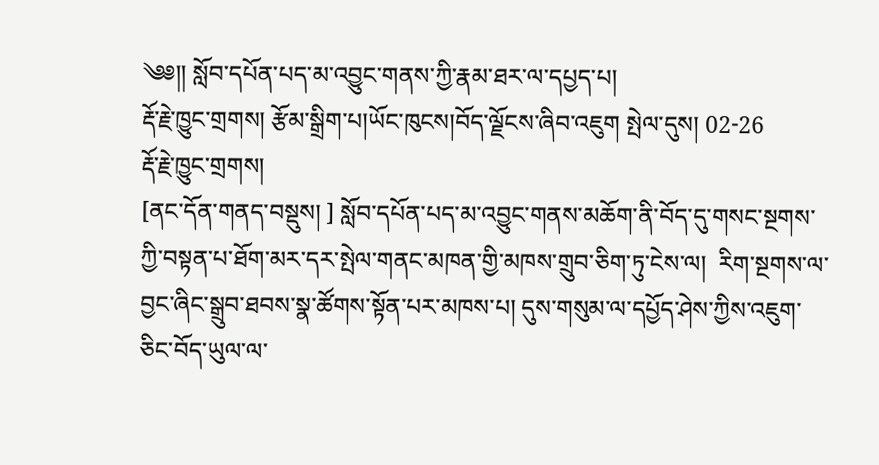༄༅།། སློབ་དཔོན་པད་མ་འབྱུང་གནས་ཀྱི་རྣམ་ཐར་ལ་དཔྱད་པ།
རྡོ་རྗེ་ཁྱུང་གྲགས། རྩོམ་སྒྲིག་པ།ཡོང་ཁུངས།བོད་ལྗོངས་ཞིབ་འཇུག སྤེལ་དུས། 02-26
རྡོ་རྗེ་ཁྱུང་གྲགས།
[ནང་དོན་གནད་བསྡུས། ] སློབ་དཔོན་པད་མ་འབྱུང་གནས་མཆོག་ནི་བོད་དུ་གསང་སྔགས་ཀྱི་བསྟན་པ་ཐོག་མར་དར་སྤེལ་གནང་མཁན་གྱི་མཁས་གྲུབ་ཅིག་ཏུ་ངེས་ལ།  རིག་སྔགས་ལ་བྱང་ཞིང་སྒྲུབ་ཐབས་སྣ་ཚོགས་སྟོན་པར་མཁས་པ། དུས་གསུམ་ལ་དཔྱོད་ཤེས་ཀྱིས་འཇུག་ཅིང་བོད་ཡུལ་ལ་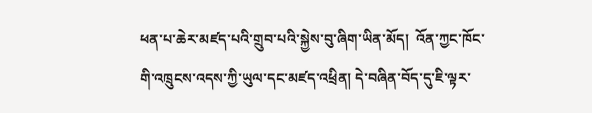ཕན་པ་ཆེར་མཛད་པའི་གྲུབ་པའི་སྐྱེས་བུ་ཞིག་ཡིན་མོད།  འོན་ཀྱང་ཁོང་གི་འཁྲུངས་འདས་ཀྱི་ཡུལ་དང་མཛད་འཕྲིན། དེ་བཞིན་བོད་དུ་ཇི་ལྟར་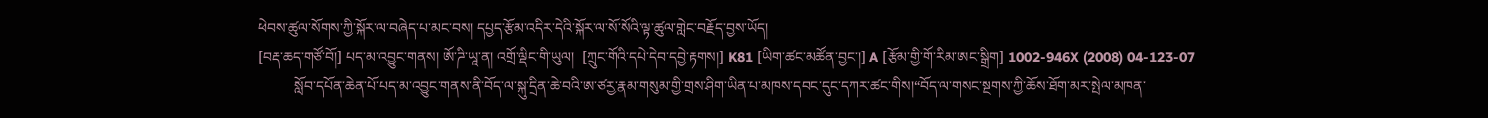ཕེབས་ཚུལ་སོགས་ཀྱི་སྐོར་ལ་བཞེད་པ་མང་བས། དཔྱད་རྩོམ་འདིར་དེའི་སྐོར་ལ་སོ་སོའི་ལྟ་ཚུལ་གླེང་བརྗོད་བྱས་ཡོད།
[བརྡ་ཆད་གཙོ་བོ།] པད་མ་འབྱུང་གནས། ཨོ་ཌི་ཡཱ་ན། འགྲོ་ལྡིང་གི་ཡུལ།  [ཀྲུང་གོའི་དཔེ་དེབ་དབྱེ་རྟགས།] K81 [ཡིག་ཚང་མཚོན་བྱང་།] A [རྩོམ་གྱི་གོ་རིམ་ཨང་སྒྲིག] 1002-946X (2008) 04-123-07
          སློབ་དཔོན་ཆེན་པོ་པད་མ་འབྱུང་གནས་ནི་བོད་ལ་སྐུ་དྲིན་ཆེ་བའི་ཨ་ཙརྱ་རྣམ་གསུམ་གྱི་གྲས་ཤིག་ཡིན་པ་མཁས་དབང་དུང་དཀར་ཚང་གིས།“བོད་ལ་གསང་སྔགས་ཀྱི་ཆོས་ཐོག་མར་སྤེལ་མཁན་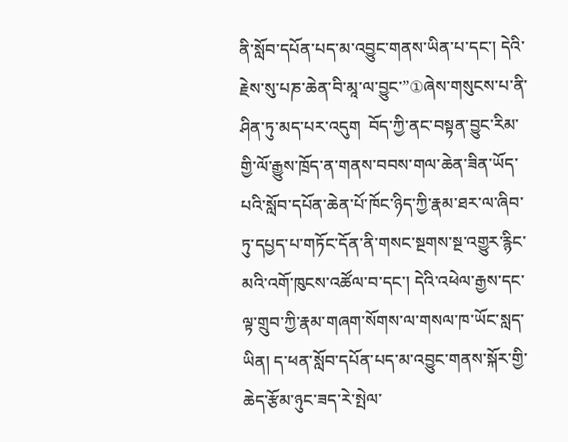ནི་སློབ་དཔོན་པད་མ་འབྱུང་གནས་ཡིན་པ་དང་། དེའི་རྗེས་སུ་པཎ་ཆེན་བི་མཱ་ལ་བྱུང་”①ཞེས་གསུངས་པ་ནི་ཤིན་ཏུ་མད་པར་འདུག  བོད་ཀྱི་ནང་བསྟན་བྱུང་རིམ་གྱི་ལོ་རྒྱུས་ཁྲོད་ན་གནས་བབས་གལ་ཆེན་ཟིན་ཡོད་པའི་སློབ་དཔོན་ཆེན་པོ་ཁོང་ཉིད་ཀྱི་རྣམ་ཐར་ལ་ཞིབ་ཏུ་དཔྱད་པ་གཏོང་དོན་ནི་གསང་སྔགས་སྔ་འགྱུར་རྙིང་མའི་འགོ་ཁུངས་འཚོལ་བ་དང་། དེའི་འཕེལ་རྒྱས་དང་ལྟ་གྲུབ་ཀྱི་རྣམ་གཞག་སོགས་ལ་གསལ་ཁ་ཡོང་སླད་ཡིན། ད་ཕན་སློབ་དཔོན་པད་མ་འབྱུང་གནས་སྐོར་གྱི་ཆེད་རྩོམ་ཉུང་ཟད་རེ་སྤེལ་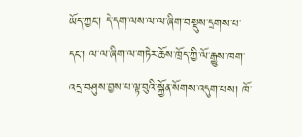ཡོད་ཀྱང་། དེ་དག་ལས་ལ་ལ་ཞིག་བསྡུས་དྲགས་པ་དང་། ལ་ལ་ཞིག་ལ་གཏེར་ཆོས་ཁྲོད་ཀྱི་ལོ་རྒྱུས་ཁག་འདྲ་བཤུས་བྱས་པ་ལྟ་བུའི་སྐྱོན་སོགས་འདུག་པས། ཁོ་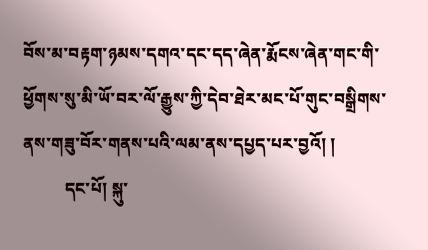བོས་མ་བརྟག་ཉམས་དགའ་དང་དད་ཞེན་རྨོངས་ཞེན་གང་གི་ཕྱོགས་སུ་མི་ཡོ་བར་ལོ་རྒྱུས་ཀྱི་དེབ་ཐེར་མང་པོ་གུང་བསྒྲིགས་ནས་གཟུ་བོར་གནས་པའི་ལམ་ནས་དཔྱད་པར་བྱའོ། །
          དང་པོ། སྐུ་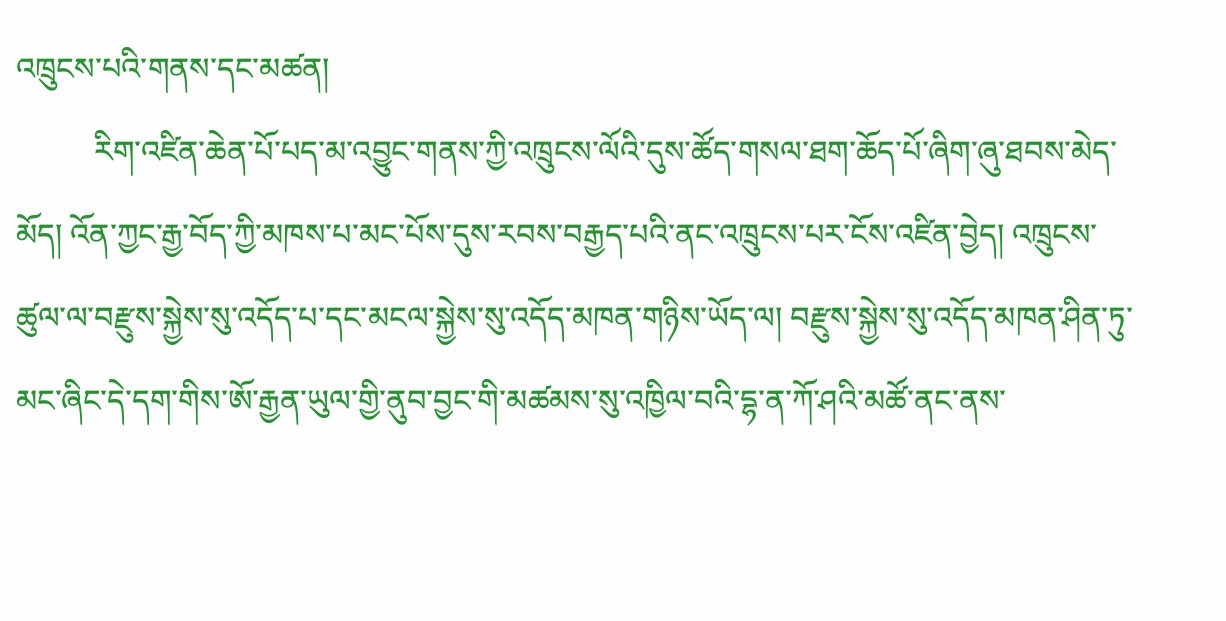འཁྲུངས་པའི་གནས་དང་མཚན།
          རིག་འཛིན་ཆེན་པོ་པད་མ་འབྱུང་གནས་ཀྱི་འཁྲུངས་ལོའི་དུས་ཚོད་གསལ་ཐག་ཆོད་པོ་ཞིག་ཞུ་ཐབས་མེད་མོད། འོན་ཀྱང་རྒྱ་བོད་ཀྱི་མཁས་པ་མང་པོས་དུས་རབས་བརྒྱད་པའི་ནང་འཁྲུངས་པར་ངོས་འཛིན་བྱེད། འཁྲུངས་ཚུལ་ལ་བརྫུས་སྐྱེས་སུ་འདོད་པ་དང་མངལ་སྐྱེས་སུ་འདོད་མཁན་གཉིས་ཡོད་ལ། བརྫུས་སྐྱེས་སུ་འདོད་མཁན་ཤིན་ཏུ་མང་ཞིང་དེ་དག་གིས་ཨོ་རྒྱན་ཡུལ་གྱི་ནུབ་བྱང་གི་མཚམས་སུ་འཁྱིལ་བའི་དྷ་ན་ཀོ་ཤའི་མཚོ་ནང་ནས་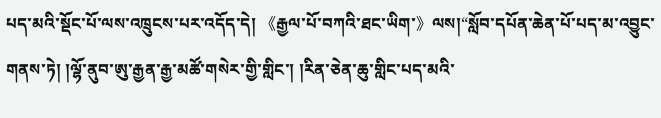པད་མའི་སྡོང་པོ་ལས་འཁྲུངས་པར་འདོད་དེ། 《རྒྱལ་པོ་བཀའི་ཐང་ཡིག་》ལས།“སློབ་དཔོན་ཆེན་པོ་པད་མ་འབྱུང་གནས་ཏེ། །ལྷོ་ནུབ་ཨུ་རྒྱན་རྒྱ་མཚོ་གསེར་གྱི་གླིང་། །རིན་ཅེན་ཆུ་གླིང་པད་མའི་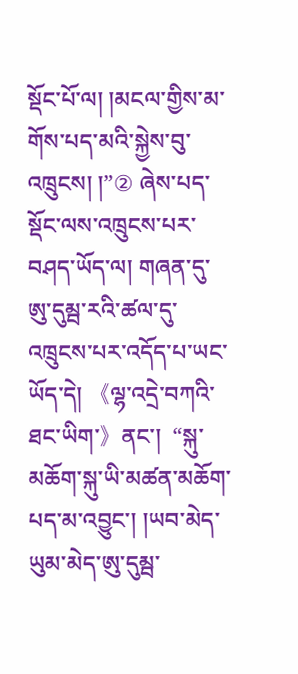སྡོང་པོ་ལ། །མངལ་གྱིས་མ་གོས་པད་མའི་སྐྱེས་བུ་འཁྲུངས། །”② ཞེས་པད་སྡོང་ལས་འཁྲུངས་པར་བཤད་ཡོད་ལ། གཞན་དུ་ཨུ་དུམྦ་རའི་ཚལ་དུ་འཁྲུངས་པར་འདོད་པ་ཡང་ཡོད་དེ། 《ལྷ་འདྲེ་བཀའི་ཐང་ཡིག་》ནང་།  “སྐུ་མཆོག་སྐུ་ཡི་མཚན་མཆོག་པད་མ་འབྱུང་། །ཡབ་མེད་ཡུམ་མེད་ཨུ་དུམྦ་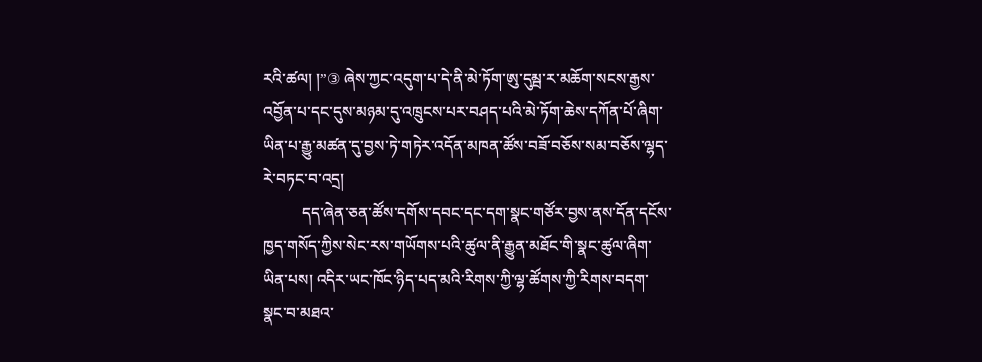རའི་ཚལ། །”③ ཞེས་ཀྱང་འདུག་པ་དེ་ནི་མེ་ཏོག་ཨུ་དུམྦ་ར་མཆོག་སངས་རྒྱས་འབྱོན་པ་དང་དུས་མཉམ་དུ་འཁྲུངས་པར་བཤད་པའི་མེ་ཏོག་ཆེས་དཀོན་པོ་ཞིག་ཡིན་པ་རྒྱུ་མཚན་དུ་བྱས་ཏེ་གཏེར་འདོན་མཁན་ཚོས་བཟོ་བཅོས་སམ་བཅོས་ལྷད་རེ་བཏང་བ་འདྲ།
          དད་ཞེན་ཅན་ཚོས་དགོས་དབང་དང་དག་སྣང་གཙོར་བྱས་ནས་དོན་དངོས་ཁྱད་གསོད་ཀྱིས་སེང་རས་གཡོགས་པའི་ཚུལ་ནི་རྒྱུན་མཐོང་གི་སྣང་ཚུལ་ཞིག་ཡིན་པས། འདིར་ཡང་ཁོང་ཉིད་པད་མའི་རིགས་ཀྱི་ལྷ་ཚོགས་ཀྱི་རིགས་བདག་སྣང་བ་མཐའ་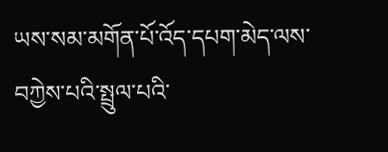ཡས་སམ་མགོན་པོ་འོད་དཔག་མེད་ལས་བཀྱེས་པའི་སྤྲུལ་པའི་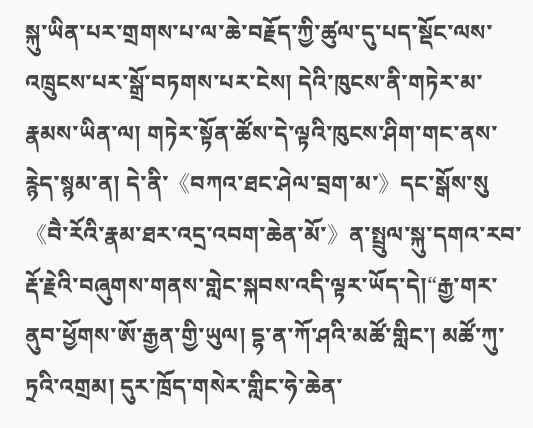སྐུ་ཡིན་པར་གྲགས་པ་ལ་ཆེ་བརྗོད་ཀྱི་ཚུལ་དུ་པད་སྡོང་ལས་འཁྲུངས་པར་སྒྲོ་བཏགས་པར་ངེས། དེའི་ཁུངས་ནི་གཏེར་མ་རྣམས་ཡིན་ལ། གཏེར་སྟོན་ཚོས་དེ་ལྟའི་ཁུངས་ཤིག་གང་ནས་རྙེད་སྙམ་ན། དེ་ནི་《བཀའ་ཐང་ཤེལ་བྲག་མ་》དང་སྒོས་སུ《བཻ་རོའི་རྣམ་ཐར་འདྲ་འབག་ཆེན་མོ་》ན་སྤྲུལ་སྐུ་དགའ་རབ་རྡོ་རྗེའི་བཞུགས་གནས་གླེང་སྐབས་འདི་ལྟར་ཡོད་དེ།“རྒྱ་གར་ནུབ་ཕྱོགས་ཨོ་རྒྱན་གྱི་ཡུལ། དྷ་ན་ཀོ་ཤའི་མཚོ་གླིང་། མཚོ་ཀུ་ཏྲའི་འགྲམ། དུར་ཁྲོད་གསེར་གླིང་ཧེ་ཆེན་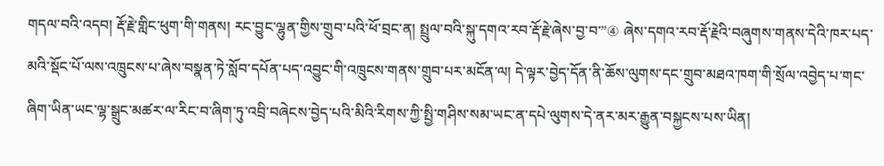གདལ་བའི་འདབ། རྡོ་རྗེ་གླིང་ཕུག་གི་གནས། རང་བྱུང་ལྷུན་གྱིས་གྲུབ་པའི་ཕོ་བྲང་ན། སྤྲུལ་བའི་སྐུ་དགའ་རབ་རྡོ་རྗེ་ཞེས་བྱ་བ་”④ ཞེས་དགའ་རབ་རྡོ་རྗེའི་བཞུགས་གནས་དེའི་ཁར་པད་མའི་སྡོང་པོ་ལས་འཁྲུངས་པ་ཞེས་བསྣན་ཏེ་སློབ་དཔོན་པད་འབྱུང་གི་འཁྲུངས་གནས་གྲུབ་པར་མངོན་ལ། དེ་ལྟར་བྱེད་དོན་ནི་ཆོས་ལུགས་དང་གྲུབ་མཐའ་ཁག་གི་སྲོལ་འབྱེད་པ་གང་ཞིག་ཡིན་ཡང་ལྷ་སྒྲུང་མཚར་ལ་རིང་བ་ཞིག་ཏུ་འབྲི་བཞེངས་བྱེད་པའི་མིའི་རིགས་ཀྱི་སྤྱི་གཤིས་སམ་ཡང་ན་དཔེ་ལུགས་དེ་ནར་མར་རྒྱུན་བསྐྱངས་པས་ཡིན།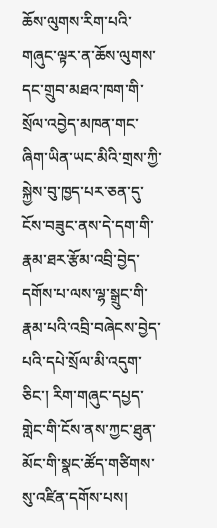ཆོས་ལུགས་རིག་པའི་གཞུང་ལྟར་ན་ཆོས་ལུགས་དང་གྲུབ་མཐའ་ཁག་གི་སྲོལ་འབྱེད་མཁན་གང་ཞིག་ཡིན་ཡང་མིའི་གྲས་ཀྱི་སྐྱེས་བུ་ཁྱད་པར་ཅན་དུ་ངོས་བཟུང་ནས་དེ་དག་གི་རྣམ་ཐར་རྩོམ་འབྲི་བྱེད་དགོས་པ་ལས་ལྷ་སྒྲུང་གི་རྣམ་པའི་འབྲི་བཞེངས་བྱེད་པའི་དཔེ་སྲོལ་མི་འདུག་ཅིང་། རིག་གཞུང་དཔྱད་གླེང་གི་ངོས་ནས་ཀྱང་ཐུན་མོང་གི་སྣང་ཚོད་གཙིགས་སུ་འཛིན་དགོས་པས།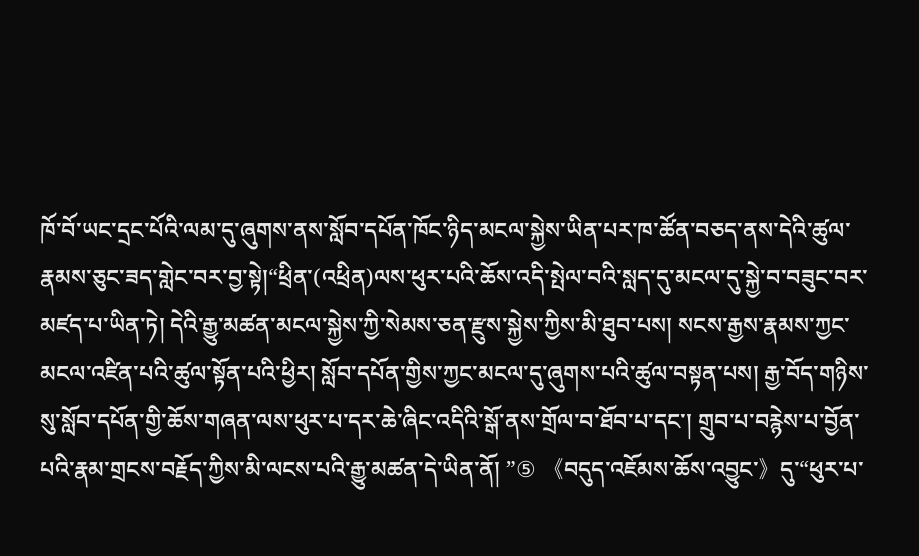ཁོ་བོ་ཡང་དྲང་པོའི་ལམ་དུ་ཞུགས་ནས་སློབ་དཔོན་ཁོང་ཉིད་མངལ་སྐྱེས་ཡིན་པར་ཁ་ཚོན་བཅད་ནས་དེའི་ཚུལ་རྣམས་ཅུང་ཟད་གླེང་བར་བྱ་སྟེ།“ཕྲིན་(འཕྲིན)ལས་ཕུར་པའི་ཆོས་འདི་སྤེལ་བའི་སླད་དུ་མངལ་དུ་སྐྱེ་བ་བཟུང་བར་མཛད་པ་ཡིན་ཏེ། དེའི་རྒྱུ་མཚན་མངལ་སྐྱེས་ཀྱི་སེམས་ཅན་རྫུས་སྐྱེས་ཀྱིས་མི་ཐུབ་པས། སངས་རྒྱས་རྣམས་ཀྱང་མངལ་འཛིན་པའི་ཚུལ་སྟོན་པའི་ཕྱིར། སློབ་དཔོན་གྱིས་ཀྱང་མངལ་དུ་ཞུགས་པའི་ཚུལ་བསྟན་པས། རྒྱ་བོད་གཉིས་སུ་སློབ་དཔོན་གྱི་ཆོས་གཞན་ལས་ཕུར་པ་དར་ཆེ་ཞིང་འདིའི་སྒོ་ནས་གྲོལ་བ་ཐོབ་པ་དང་། གྲུབ་པ་བརྙེས་པ་བྱོན་པའི་རྣམ་གྲངས་བརྗོད་ཀྱིས་མི་ལངས་པའི་རྒྱུ་མཚན་དེ་ཡིན་ནོ། ”⑤ 《བདུད་འཇོམས་ཆོས་འབྱུང་》དུ་“ཕུར་པ་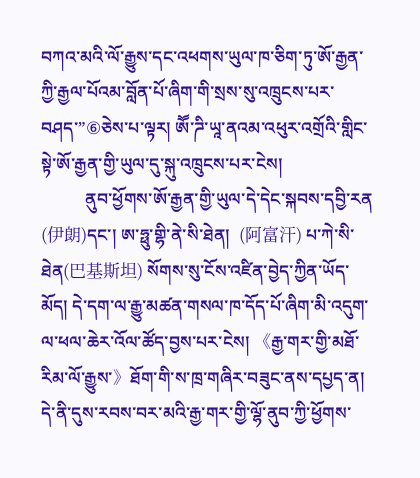བཀའ་མའི་ལོ་རྒྱུས་དང་འཕགས་ཡུལ་ཁ་ཅིག་ཏུ་ཨོ་རྒྱན་ཀྱི་རྒྱལ་པོའམ་བློན་པོ་ཞིག་གི་སྲས་སུ་འཁྲུངས་པར་བཤད་”⑥ཅེས་པ་ལྟར། ཨཽ་ཌི་ཡཱ་ནའམ་འཕུར་འགྲོའི་གླིང་སྟེ་ཨོ་རྒྱན་གྱི་ཡུལ་དུ་སྐུ་འཁྲུངས་པར་ངེས།
          ནུབ་ཕྱོགས་ཨོ་རྒྱན་གྱི་ཡུལ་དེ་དེང་སྐབས་དབྱི་རན (伊朗)དང་། ཨ་ཧྥུ་གྷི་ནེ་སི་ཐེན།  (阿富汗) པ་ཀེ་སི་ཐེན(巴基斯坦) སོགས་སུ་ངོས་འཛིན་བྱེད་ཀྱིན་ཡོད་མོད། དེ་དག་ལ་རྒྱུ་མཚན་གསལ་ཁ་དོད་པོ་ཞིག་མི་འདུག་ལ་ཕལ་ཆེར་འོལ་ཚོད་བྱས་པར་ངེས། 《རྒྱ་གར་གྱི་མཐོ་རིམ་ལོ་རྒྱུས་》ཐོག་གི་ས་ཁྲ་གཞིར་བཟུང་ནས་དཔྱད་ན། དེ་ནི་དུས་རབས་བར་མའི་རྒྱ་གར་གྱི་ལྷོ་ནུབ་ཀྱི་ཕྱོགས་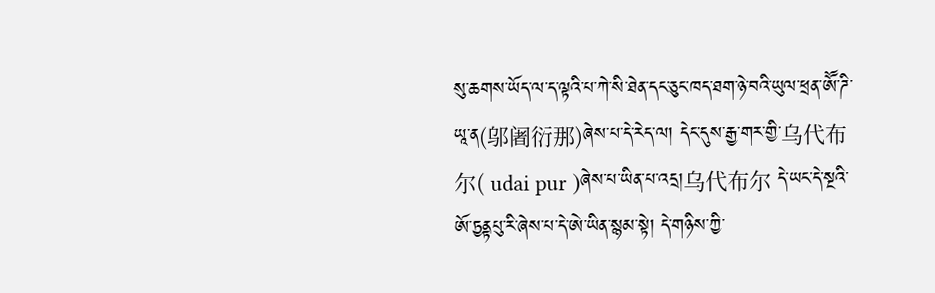སུ་ཆགས་ཡོད་ལ་ད་ལྟའི་པ་ཀེ་སི་ཐེན་དང་ཅུང་ཁད་ཐག་ཉེ་བའི་ཡུལ་ཕྲན་ཨཽ་ཌི་ཡཱ་ན(邬阇衍那)ཞེས་པ་དེ་རེད་ལ། དེང་དུས་རྒྱ་གར་གྱི་乌代布尔( udai pur )ཞེས་པ་ཡིན་པ་འདྲ།乌代布尔 དེ་ཡང་དེ་སྔའི་ཨོ་ཏྱནྟཔུ་རི་ཞེས་པ་དེ་ཨེ་ཡིན་སྙམ་སྟེ། དེ་གཉིས་ཀྱི་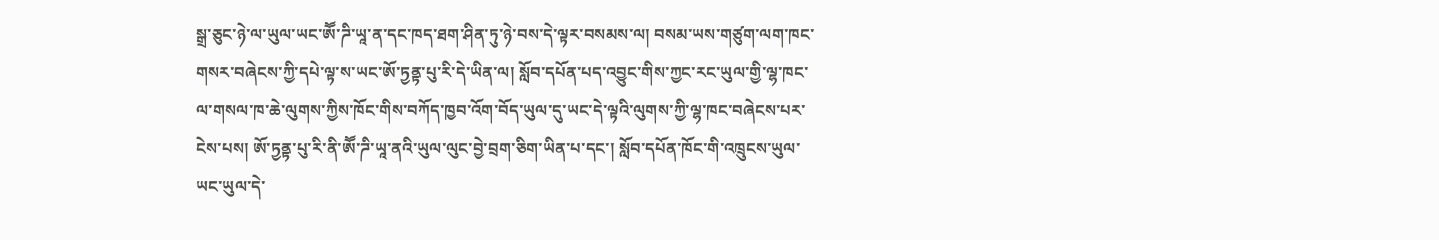སྒྲ་ཅུང་ཉེ་ལ་ཡུལ་ཡང་ཨཽ་ཌི་ཡཱ་ན་དང་ཁད་ཐག་ཤིན་ཏུ་ཉེ་བས་དེ་ལྟར་བསམས་ལ། བསམ་ཡས་གཙུག་ལག་ཁང་གསར་བཞེངས་ཀྱི་དཔེ་ལྟ་ས་ཡང་ཨོ་ཏྱནྟ་པུ་རི་དེ་ཡིན་ལ། སློབ་དཔོན་པད་འབྱུང་གིས་ཀྱང་རང་ཡུལ་གྱི་ལྷ་ཁང་ལ་གསལ་ཁ་ཆེ་ལུགས་ཀྱིས་ཁོང་གིས་བཀོད་ཁྱབ་འོག་བོད་ཡུལ་དུ་ཡང་དེ་ལྟའི་ལུགས་ཀྱི་ལྷ་ཁང་བཞེངས་པར་ངེས་པས། ཨོ་ཏྱནྟ་པུ་རི་ནི་ཨཽ་ཌི་ཡཱ་ནའི་ཡུལ་ལུང་བྱེ་བྲག་ཅིག་ཡིན་པ་དང་། སློབ་དཔོན་ཁོང་གི་འཁྲུངས་ཡུལ་ཡང་ཡུལ་དེ་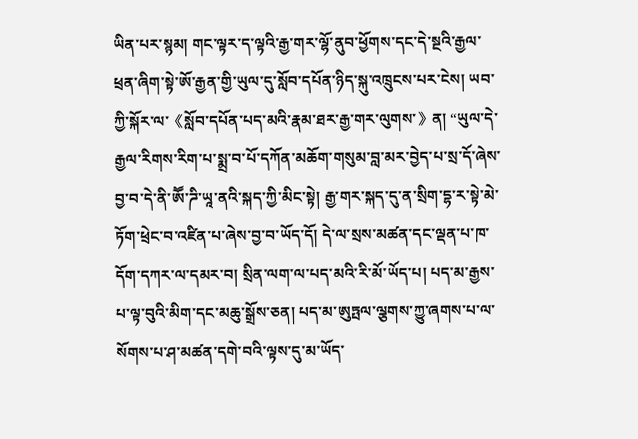ཡིན་པར་སྙམ། གང་ལྟར་ད་ལྟའི་རྒྱ་གར་ལྷོ་ནུབ་ཕྱོགས་དང་དེ་སྔའི་རྒྱལ་ཕྲན་ཞིག་སྟེ་ཨོ་རྒྱན་གྱི་ཡུལ་དུ་སློབ་དཔོན་ཉིད་སྐུ་འཁྲུངས་པར་ངེས། ཡབ་ཀྱི་སྐོར་ལ་《སློབ་དཔོན་པད་མའི་རྣམ་ཐར་རྒྱ་གར་ལུགས་》ན། “ཡུལ་དེ་རྒྱལ་རིགས་རིག་པ་སྨྲ་བ་པོ་དཀོན་མཆོག་གསུམ་བླ་མར་བྱེད་པ་སྲ་དོ་ཞེས་བྱ་བ་དེ་ནི་ཨཽ་ཌི་ཡཱ་ནའི་སྐད་ཀྱི་མིང་སྟེ། རྒྱ་གར་སྐད་དུ་ན་སྲིག་དྷ་ར་སྟེ་མེ་ཏོག་ཕྲེང་བ་འཛིན་པ་ཞེས་བྱ་བ་ཡོད་དོ། དེ་ལ་སྲས་མཚན་དང་ལྡན་པ་ཁ་དོག་དཀར་ལ་དམར་བ། སྲིན་ལག་ལ་པད་མའི་རི་མོ་ཡོད་པ། པད་མ་རྒྱས་པ་ལྟ་བུའི་མིག་དང་མཆུ་སྒྲོས་ཅན། པད་མ་ཨུཏྤལ་ལྕགས་ཀྱུ་ཞགས་པ་ལ་སོགས་པ་ཤ་མཚན་དགེ་བའི་ལྟས་དུ་མ་ཡོད་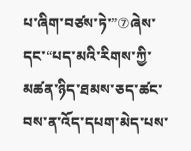པ་ཞིག་བཙས་ཏེ་”⑦ཞེས་དང་“པད་མའི་རིགས་ཀྱི་མཚན་ཉིད་ཐམས་ཅད་ཚང་བས་ན་འོད་དཔག་མེད་པས་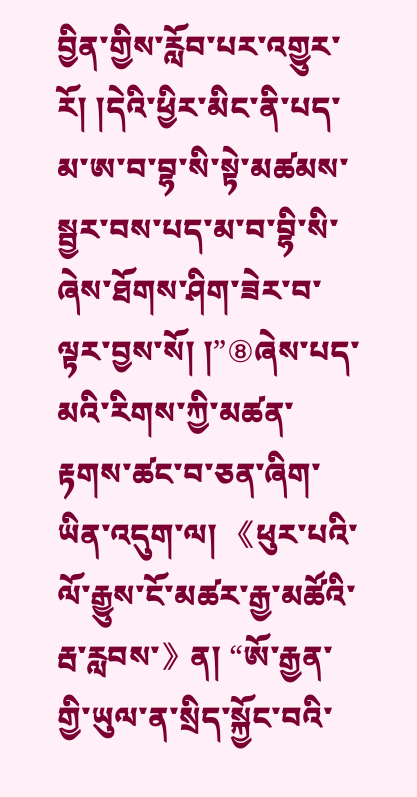བྱིན་གྱིས་རློབ་པར་འགྱུར་རོ། །དེའི་ཕྱིར་མིང་ནི་པད་མ་ཨ་བ་བྷ་སི་སྟེ་མཚམས་སྦྱར་བས་པད་མ་བ་བྷི་སི་ཞེས་ཐོགས་ཤིག་ཟེར་བ་ལྟར་བྱས་སོ། །”⑧ཞེས་པད་མའི་རིགས་ཀྱི་མཚན་རྟགས་ཚང་བ་ཅན་ཞིག་ཡིན་འདུག་ལ། 《ཕུར་པའི་ལོ་རྒྱུས་ངོ་མཚར་རྒྱ་མཚོའི་རྦ་རླབས་》ན། “ཨོ་རྒྱན་གྱི་ཡུལ་ན་སྲིད་སྐྱོང་བའི་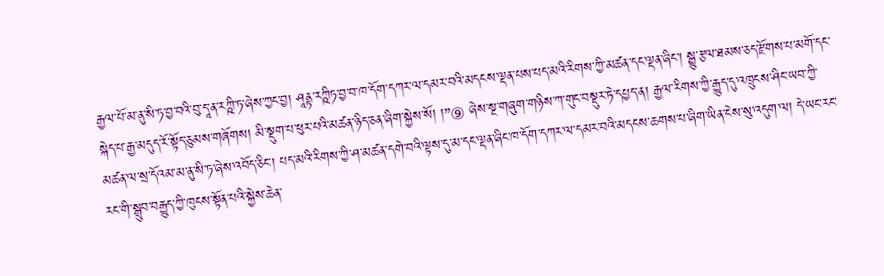རྒྱལ་པོ་མ་ནུ་སི་ཏ་བྱ་བའི་བུ་དཱ་ན་རཀྵི་ཏ་ཞེས་ཀྱང་བྱ། ཤཱནྟ་རཀྵིཏ་བྱ་བ་ཁ་དོག་དཀར་ལ་དམར་བའི་མདངས་ལྡན་པས་པད་མའི་རིགས་ཀྱི་མཚན་དང་ལྡན་ཞིང་། སྒྱུ་རྩལ་ཐམས་ཅད་རྫོགས་པ་མགོ་དང་སྐེད་པ་རྒྱ་མདུད་རོ་སྟོད་ཅུམས་གཞོགས། མི་སྡུག་པ་ཕུར་པའི་མཚན་ཉིད་ཅན་ཞིག་སྐྱེས་སོ། །”⑨ ཞེས་སྔ་གཞུག་གཉིས་ཀ་གུང་བསྡུར་ཏེ་དཔྱད་ན། རྒྱལ་རིགས་ཀྱི་རྒྱུད་དུ་འཁྲུངས་ཤིང་ཡབ་ཀྱི་མཚན་ལ་སྲ་དོའམ་མ་ནུ་སི་ཏ་ཞེས་འབོད་ཅིང་། པད་མའི་རིགས་ཀྱི་ཤ་མཚན་དགེ་བའི་ལྟས་དུ་མ་དང་ལྡན་ཞིང་ཁ་དོག་དཀར་ལ་དམར་བའི་མདངས་ཆགས་པ་ཞིག་ཡིན་ངེས་སུ་འདུག་ལ། དེ་ཡང་རང་རང་གི་སྒྲུབ་བརྒྱུད་ཀྱི་ཁུངས་སྟོན་པའི་སྐྱེས་ཆེན་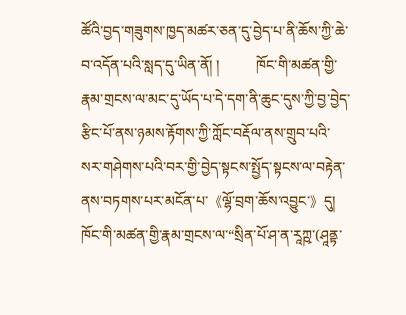ཚོའི་བྱད་གཟུགས་ཁྱད་མཚར་ཅན་དུ་བྱེད་པ་ནི་ཆོས་ཀྱི་ཆེ་བ་འདོན་པའི་སླད་དུ་ཡིན་ནོ། །          ཁོང་གི་མཚན་གྱི་རྣམ་གྲངས་ལ་མང་དུ་ཡོད་པ་དེ་དག་ནི་ཆུང་དུས་ཀྱི་བྱ་བྱེད་རྩིང་པོ་ནས་ཉམས་རྟོགས་ཀྱི་ཀློང་བརྡོལ་ནས་གྲུབ་པའི་སར་གཤེགས་པའི་བར་གྱི་བྱེད་སྟངས་སྤྱོད་སྟངས་ལ་བརྟེན་ནས་བཏགས་པར་མངོན་པ་《ལྷོ་བྲག་ཆོས་འབྱུང་》དུ། ཁོང་གི་མཚན་གྱི་རྣམ་གྲངས་ལ་“སྲིན་པོ་ཤ་ན་རཱཀྵ་(ཤཱནྟ་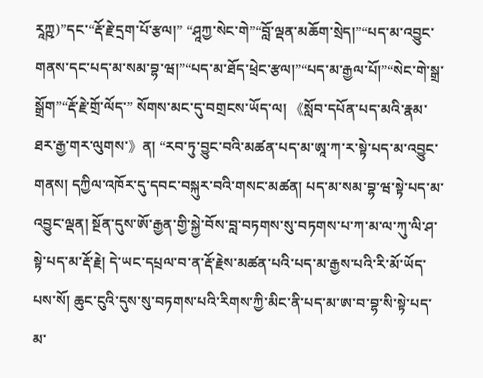རཱཀྵ)”དང་“རྡོ་རྗེ་དྲག་པོ་རྩལ།” “ཤཱཀྱ་སེང་གེ”“བློ་ལྡན་མཆོག་སྲེད།”“པད་མ་འབྱུང་གནས་དང་པད་མ་སམ་བྷ་ཝ།”“པད་མ་ཐོད་ཕྲེང་རྩལ།”“པད་མ་རྒྱལ་པོ།”“སེང་གེ་སྒྲ་སྒྲོག”“རྡོ་རྗེ་གྲོ་ལོད་” སོགས་མང་དུ་བགྲངས་ཡོད་ལ། 《སློབ་དཔོན་པད་མའི་རྣམ་ཐར་རྒྱ་གར་ལུགས་》ན། “རབ་ཏུ་བྱུང་བའི་མཚན་པད་མ་ཨཱ་ཀ་ར་སྟེ་པད་མ་འབྱུང་གནས། དཀྱིལ་འཁོར་དུ་དབང་བསྐུར་བའི་གསང་མཚན། པད་མ་སམ་བྷ་ཝ་སྟེ་པད་མ་འབྱུང་ལྡན། སྔོན་དུས་ཨོ་རྒྱན་གྱི་སྐྱེ་བོས་བླ་བཏགས་སུ་བཏགས་པ་ཀ་མ་ལ་ཀུ་ལི་ཤ་སྟེ་པད་མ་རྡོ་རྗེ། དེ་ཡང་དཔྲལ་བ་ན་རྡོ་རྗེས་མཚན་པའི་པད་མ་རྒྱས་པའི་རི་མོ་ཡོད་པས་སོ། ཆུང་ངུའི་དུས་སུ་བཏགས་པའི་རིགས་ཀྱི་མིང་ནི་པད་མ་ཨ་བ་བྷ་སི་སྟེ་པད་མ་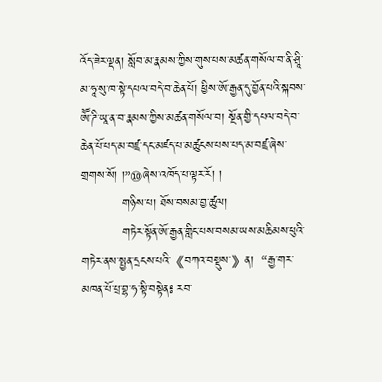འོད་ཟེར་ལྡན། སློབ་མ་རྣམས་ཀྱིས་གུས་པས་མཚན་གསོལ་བ་ནི་ཤྲཱི་མ་ཧཱ་སུ་ཁ་སྟེ་དཔལ་བདེ་བ་ཆེན་པོ། ཕྱིས་ཨོ་རྒྱན་དུ་བྱོན་པའི་སྐབས་ཨཽ་ཌི་ཡཱ་ན་བ་རྣམས་ཀྱིས་མཚན་གསོལ་བ། སྔོན་གྱི་དཔལ་བདེ་བ་ཆེན་པོ་པད་མ་བཛྲ་དང་མཛད་པ་མཚུངས་པས་པད་མ་བཛྲ་ཞེས་གྲགས་སོ། །”⑩ཞེས་འཁོད་པ་ལྟར་རོ། །
          གཉིས་པ། ཐོས་བསམ་བྱ་ཚུལ།
          གཏེར་སྟོན་ཨོ་རྒྱན་གླིང་པས་བསམ་ཡས་མཆིམས་ཕུའི་གཏེར་ནས་སྤྱན་དྲངས་པའི་《བཀའ་བསྡུས་》ན།  “རྒྱ་གར་མཁན་པོ་པྲ་བྷ་ཧ་སྟི་བསྟེན༔ རབ་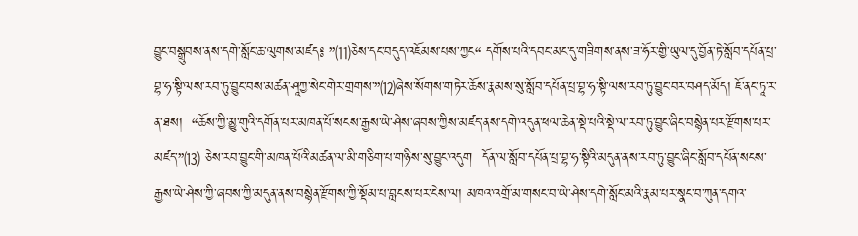བྱུང་བསྒྲུབས་ནས་དགེ་སློང་ཆ་ལུགས་མཛད༔ ”⑾ཅེས་དང་བདུད་འཇོམས་པས་ཀྱང“ དགོས་པའི་དབང་མང་དུ་གཟིགས་ནས་ཟ་ཧོར་གྱི་ཡུལ་དུ་བྱོན་ཏེ་སློབ་དཔོན་པྲ་བྷ་ཧ་སྟི་ལས་རབ་ཏུ་བྱུང་བས་མཚན་ཤཱཀྱ་སེང་གེར་གྲགས་”⑿ཞེས་སོགས་གཏེར་ཆོས་རྣམས་སུ་སློབ་དཔོན་པྲ་བྷ་ཧ་སྟི་ལས་རབ་ཏུ་བྱུང་བར་བཤད་མོད། ཇོ་ནང་ཏཱ་ར་ན་ཐས།  “ཆོས་ཀྱི་མྱུ་གུའི་དགོན་པར་མཁན་པོ་སངས་རྒྱས་ཡེ་ཤེས་ཞབས་ཀྱིས་མཛད་ནས་དགེ་འདུན་ཕལ་ཆེན་སྡེ་པའི་སྡེ་ལ་རབ་ཏུ་བྱུང་ཞིང་བསྙེན་པར་རྫོགས་པར་མཛད་”⒀ ཅེས་རབ་བྱུང་གི་མཁན་པོའི་མཚན་ལ་མི་གཅིག་པ་གཉིས་སུ་བྱུང་འདུག  དོན་ལ་སློབ་དཔོན་པྲ་བྷ་ཧ་སྟིའི་མདུན་ནས་རབ་ཏུ་བྱུང་ཞིང་སློབ་དཔོན་སངས་རྒྱས་ཡེ་ཤེས་ཀྱི་ཞབས་ཀྱི་མདུན་ནས་བསྙེན་རྫོགས་ཀྱི་སྡོམ་པ་བླངས་པར་ངེས་ལ། མཁའ་འགྲོ་མ་གསང་བ་ཡེ་ཤེས་དགེ་སློང་མའི་རྣམ་པར་སྣང་བ་ཀུན་དགའ་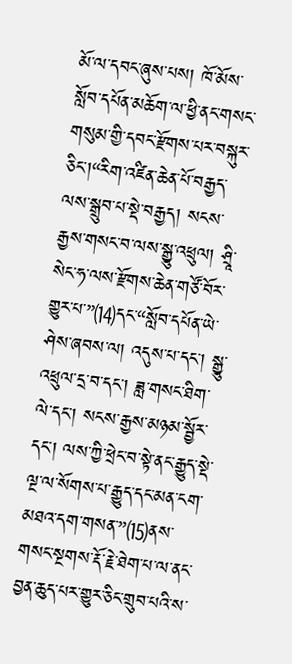མོ་ལ་དབང་ཞུས་པས། ཁོ་མོས་སློབ་དཔོན་མཆོག་ལ་ཕྱི་ནང་གསང་གསུམ་གྱི་དབང་རྫོགས་པར་བསྐུར་ཅིང་།“རིག་འཛིན་ཆེན་པོ་བརྒྱད་ལས་སྒྲུབ་པ་སྡེ་བརྒྱད། སངས་རྒྱས་གསང་བ་ལས་སྒྱུ་འཕྲུལ། ཤྲཱི་སེང་ཧ་ལས་རྫོགས་ཆེན་གཙོ་བོར་གྱུར་པ་”⒁དང་“སློབ་དཔོན་ཡེ་ཤེས་ཞབས་ལ། འདུས་པ་དང་། སྒྱུ་འཕྲུལ་དྲ་བ་དང་། ཟླ་གསང་ཐིག་ལེ་དང་། སངས་རྒྱས་མཉམ་སྦྱོར་དང་། ལས་ཀྱི་ཕྲེང་བ་སྟེ་ནང་རྒྱུད་སྡེ་ལྔ་ལ་སོགས་པ་རྒྱུད་དང་མན་ངག་མཐའ་དག་གསན་”⒂ནས་གསང་སྔགས་རྡོ་རྗེ་ཐེག་པ་ལ་ནང་བྱན་ཆུད་པར་གྱུར་ཅིང་གྲུབ་པའི་ས་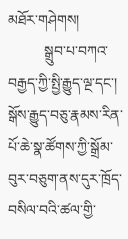མཐོར་གཤེགས།
          སྒྲུབ་པ་བཀའ་བརྒྱད་ཀྱི་སྤྱི་རྒྱུད་ལྔ་དང་། སྒོས་རྒྱུད་བཅུ་རྣམས་རིན་པོ་ཆེ་སྣ་ཚོགས་ཀྱི་སྒྲོམ་བུར་བཅུག་ནས་དུར་ཁྲོད་བསིལ་བའི་ཚལ་གྱི་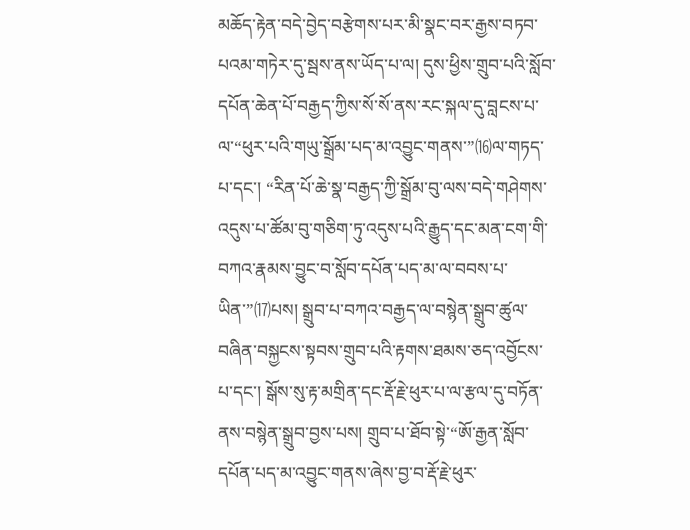མཆོད་རྟེན་བདེ་བྱེད་བརྩེགས་པར་མི་སྣང་བར་རྒྱས་བཏབ་པའམ་གཏེར་དུ་སྦས་ནས་ཡོད་པ་ལ། དུས་ཕྱིས་གྲུབ་པའི་སློབ་དཔོན་ཆེན་པོ་བརྒྱད་ཀྱིས་སོ་སོ་ནས་རང་སྐལ་དུ་བླངས་པ་ལ་“ཕུར་པའི་གཡུ་སྒྲོམ་པད་མ་འབྱུང་གནས་”⒃ལ་གཏད་པ་དང་། “རིན་པོ་ཆེ་སྣ་བརྒྱད་ཀྱི་སྒྲོམ་བུ་ལས་བདེ་གཤེགས་འདུས་པ་ཚོམ་བུ་གཅིག་ཏུ་འདུས་པའི་རྒྱུད་དང་མན་ངག་གི་བཀའ་རྣམས་བྱུང་བ་སློབ་དཔོན་པད་མ་ལ་བབས་པ་ཡིན་”⒄པས། སྒྲུབ་པ་བཀའ་བརྒྱད་ལ་བསྙེན་སྒྲུབ་ཚུལ་བཞིན་བསྐྱངས་སྟབས་གྲུབ་པའི་རྟགས་ཐམས་ཅད་འབྱོངས་པ་དང་། སྒོས་སུ་རྟ་མགྲིན་དང་རྡོ་རྗེ་ཕུར་པ་ལ་རྩལ་དུ་བཏོན་ནས་བསྙེན་སྒྲུབ་བྱས་པས། གྲུབ་པ་ཐོབ་སྟེ་“ཨོ་རྒྱན་སློབ་དཔོན་པད་མ་འབྱུང་གནས་ཞེས་བྱ་བ་རྡོ་རྗེ་ཕུར་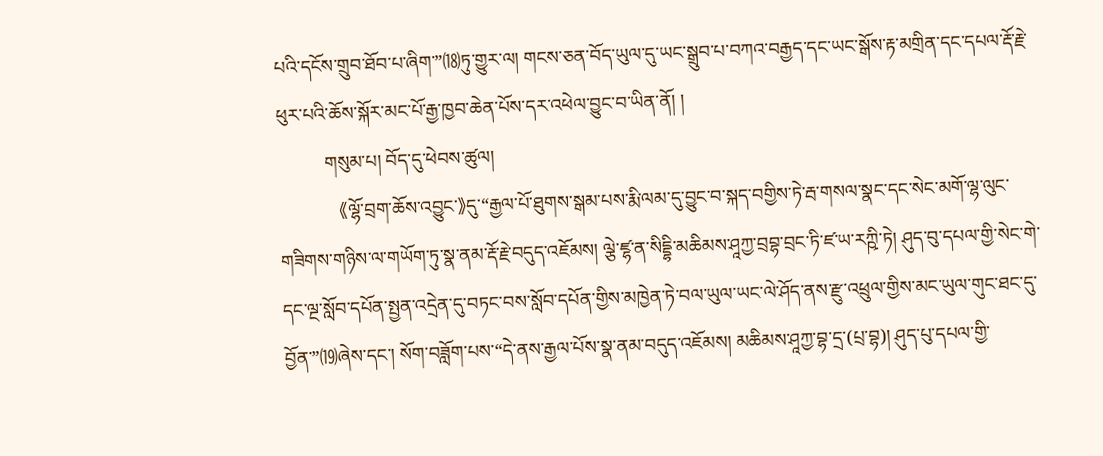པའི་དངོས་གྲུབ་ཐོབ་པ་ཞིག་”⒅ཏུ་གྱུར་ལ། གངས་ཅན་བོད་ཡུལ་དུ་ཡང་སྒྲུབ་པ་བཀའ་བརྒྱད་དང་ཡང་སྒོས་རྟ་མགྲིན་དང་དཔལ་རྡོ་རྗེ་ཕུར་པའི་ཆོས་སྐོར་མང་པོ་རྒྱ་ཁྱབ་ཆེན་པོས་དར་འཕེལ་བྱུང་བ་ཡིན་ནོ། །
          གསུམ་པ། བོད་དུ་ཕེབས་ཚུལ།
          《ལྷོ་བྲག་ཆོས་འབྱུང་》དུ་“རྒྱལ་པོ་ཐུགས་སྒམ་པས་རྨི་ལམ་དུ་བྱུང་བ་སྐད་བགྱིས་ཏེ་རྦ་གསལ་སྣང་དང་སེང་མགོ་ལྷ་ལུང་གཟིགས་གཉིས་ལ་གཡོག་ཏུ་སྣ་ནམ་རྡོ་རྗེ་བདུད་འཇོམས། ལྕེ་ཛྷ་ན་སིདྡྷི་མཆིམས་ཤཱཀྱ་བྲབྷ་བྲང་ཏི་ཛ་ཡ་རཀྵི་ཏེ། ཤུད་བུ་དཔལ་གྱི་སེང་གེ་དང་ལྔ་སློབ་དཔོན་སྤྱན་འདྲེན་དུ་བཏང་བས་སློབ་དཔོན་གྱིས་མཁྱེན་ཏེ་བལ་ཡུལ་ཡང་ལེ་ཤོད་ནས་རྫུ་འཕྲུལ་གྱིས་མང་ཡུལ་གུང་ཐང་དུ་བྱོན་”⒆ཞེས་དང་། སོག་བཟློག་པས་“དེ་ནས་རྒྱལ་པོས་སྣ་ནམ་བདུད་འཇོམས། མཆིམས་ཤཱཀྱ་བྷ་དྲ་(པྲ་བྷ)། ཤུད་པུ་དཔལ་གྱི་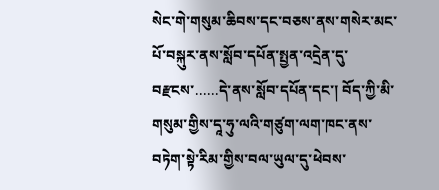སེང་གེ་གསུམ་ཆིབས་དང་བཅས་ནས་གསེར་མང་པོ་བསྐུར་ནས་སློབ་དཔོན་སྤྱན་འདྲེན་དུ་བརྫངས་......དེ་ནས་སློབ་དཔོན་དང་། བོད་ཀྱི་མི་གསུམ་གྱིས་དཱ་ཧུ་ལའི་གཙུག་ལག་ཁང་ནས་བཏེག་སྟེ་རིམ་གྱིས་བལ་ཡུལ་དུ་ཕེབས་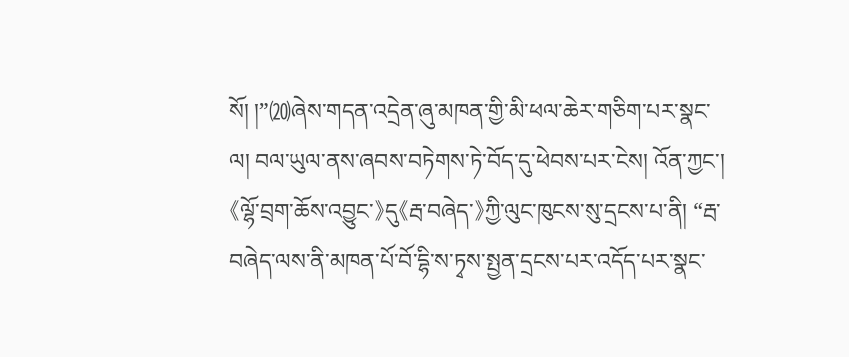སོ། །”⒇ཞེས་གདན་འདྲེན་ཞུ་མཁན་གྱི་མི་ཕལ་ཆེར་གཅིག་པར་སྣང་ལ། བལ་ཡུལ་ནས་ཞབས་བཏེགས་ཏེ་བོད་དུ་ཕེབས་པར་ངེས། འོན་ཀྱང་། 《ལྷོ་བྲག་ཆོས་འབྱུང་》དུ《རྦ་བཞེད་》ཀྱི་ལུང་ཁུངས་སུ་དྲངས་པ་ནི། “རྦ་བཞེད་ལས་ནི་མཁན་པོ་བོ་དྷི་ས་ཏྭས་སྤྱན་དྲངས་པར་འདོད་པར་སྣང་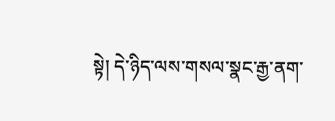སྟེ། དེ་ཉིད་ལས་གསལ་སྣང་རྒྱ་ནག་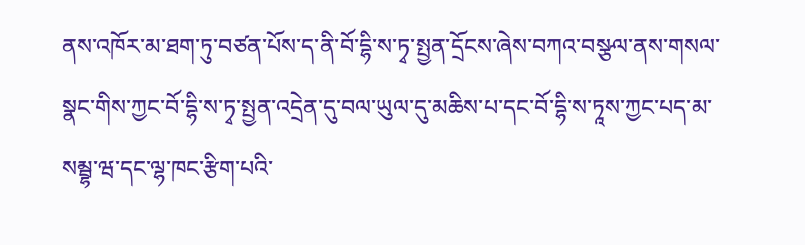ནས་འཁོར་མ་ཐག་ཏུ་བཙན་པོས་ད་ནི་བོ་དྷི་ས་ཏྭ་སྤྱན་དྲོངས་ཞེས་བཀའ་བསྩལ་ནས་གསལ་སྣང་གིས་ཀྱང་བོ་དྷི་ས་ཏྭ་སྤྱན་འདྲེན་དུ་བལ་ཡུལ་དུ་མཆིས་པ་དང་བོ་དྷི་ས་ཏཱས་ཀྱང་པད་མ་སམྦྷ་ཝ་དང་ལྷ་ཁང་རྩིག་པའི་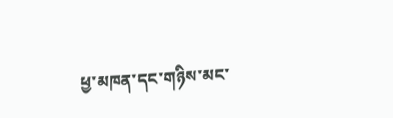ཕྱ་མཁན་དང་གཉིས་མང་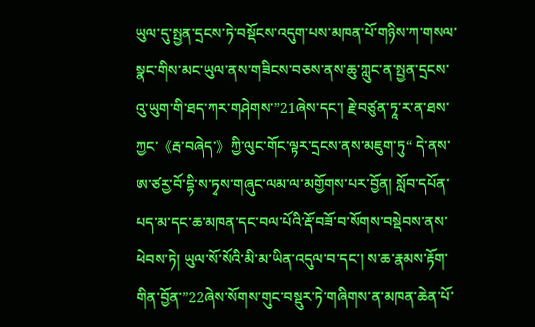ཡུལ་དུ་སྤྱན་དྲངས་ཏེ་བསྡོངས་འདུག་པས་མཁན་པོ་གཉིས་ཀ་གསལ་སྣང་གིས་མང་ཡུལ་ནས་གཟིངས་བཅས་ནས་ཆུ་ཀླུང་ན་སྤྱན་དྲངས་འུ་ཡུག་གི་ཐད་ཀར་གཤེགས་”21ཞེས་དང་། རྗེ་བཙུན་ཏཱ་ར་ན་ཐས་ཀྱང་《རྦ་བཞེད་》ཀྱི་ལུང་གོང་ལྟར་དྲངས་ནས་མཇུག་ཏུ“ དེ་ནས་ཨ་ཙརྱ་བོ་དྷི་ས་ཏྭས་གཞུང་ལམ་ལ་མགྱོགས་པར་བྱོན། སློབ་དཔོན་པད་མ་དང་ཆ་མཁན་དང་བལ་པོའི་རྡོ་བཟོ་བ་སོགས་བསྡེབས་ནས་ཕེབས་ཏེ། ཡུལ་སོ་སོའི་མི་མ་ཡིན་འདུལ་བ་དང་། ས་ཆ་རྣམས་རྟོག་གིན་བྱོན་”22ཞེས་སོགས་གུང་བསྡུར་ཏེ་གཞིགས་ན་མཁན་ཆེན་པོ་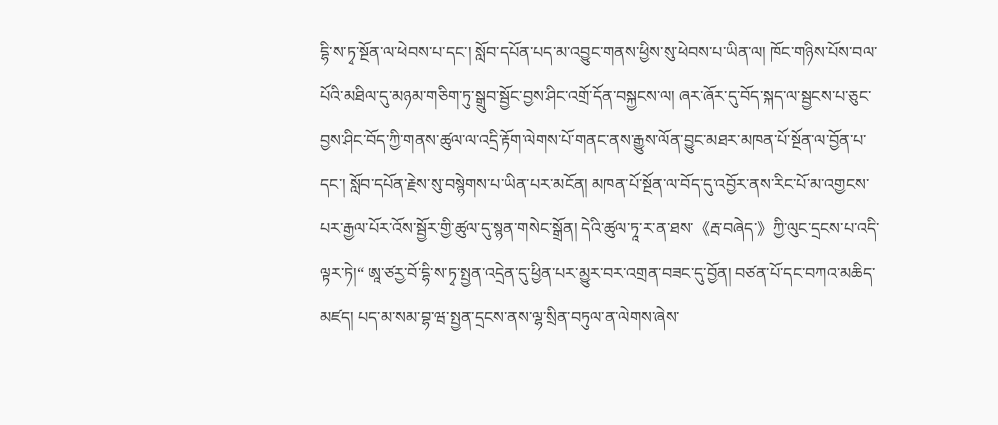དྷི་ས་ཏྭ་སྔོན་ལ་ཕེབས་པ་དང་། སློབ་དཔོན་པད་མ་འབྱུང་གནས་ཕྱིས་སུ་ཕེབས་པ་ཡིན་ལ། ཁོང་གཉིས་པོས་བལ་པོའི་མཐིལ་དུ་མཉམ་གཅིག་ཏུ་སྒྲུབ་སྦྱོང་བྱས་ཤིང་འགྲོ་དོན་བསྐྱངས་ལ། ཞར་ཞོར་དུ་བོད་སྐད་ལ་སྦྱངས་པ་ཅུང་བྱས་ཤིང་བོད་ཀྱི་གནས་ཚུལ་ལ་འདྲི་རྟོག་ལེགས་པོ་གནང་ནས་རྒྱུས་ལོན་བྱུང་མཐར་མཁན་པོ་སྔོན་ལ་བྱོན་པ་དང་། སློབ་དཔོན་རྗེས་སུ་བསྙེགས་པ་ཡིན་པར་མངོན། མཁན་པོ་སྔོན་ལ་བོད་དུ་འབྱོར་ནས་རིང་པོ་མ་འགྱངས་པར་རྒྱལ་པོར་འོས་སྦྱོར་གྱི་ཚུལ་དུ་སྙན་གསེང་སྒྲོན། དེའི་ཚུལ་ཏཱ་ར་ན་ཐས་《རྦ་བཞེད་》ཀྱི་ལུང་དྲངས་པ་འདི་ལྟར་ཏེ།“ ཨཱ་ཙརྱ་བོ་དྷི་ས་ཏྭ་སྤྱན་འདྲེན་དུ་ཕྱིན་པར་མྱུར་བར་འགྲན་བཟང་དུ་བྱོན། བཙན་པོ་དང་བཀའ་མཆིད་མཛད། པད་མ་སམ་བྷ་ཝ་སྤྱན་དྲངས་ནས་ལྷ་སྲིན་བཏུལ་ན་ལེགས་ཞེས་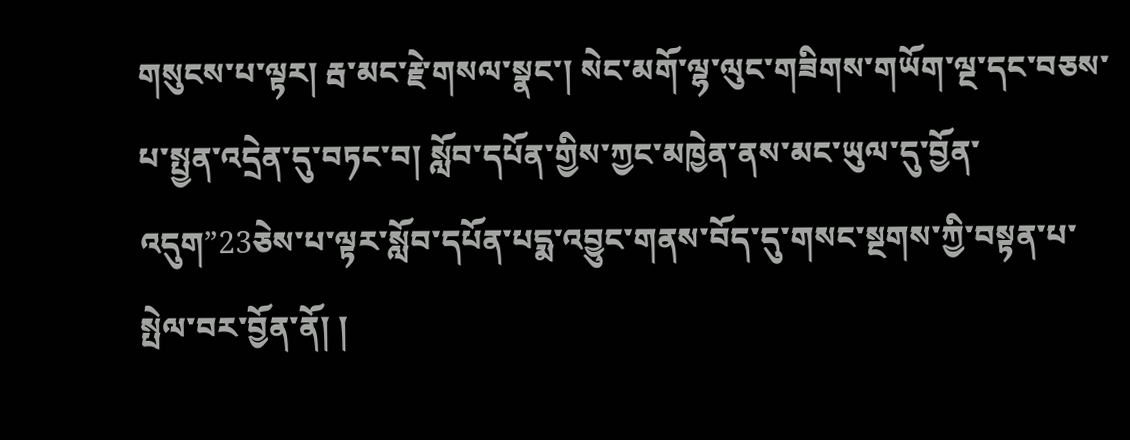གསུངས་པ་ལྟར། རྦ་མང་རྗེ་གསལ་སྣང་། སེང་མགོ་ལྷ་ལུང་གཟིགས་གཡོག་ལྔ་དང་བཅས་པ་སྤྱན་འདྲེན་དུ་བཏང་བ། སློབ་དཔོན་གྱིས་ཀྱང་མཁྱེན་ནས་མང་ཡུལ་དུ་བྱོན་འདུག”23ཅེས་པ་ལྟར་སློབ་དཔོན་པདྨ་འབྱུང་གནས་བོད་དུ་གསང་སྔགས་ཀྱི་བསྟན་པ་སྤེལ་བར་བྱོན་ནོ། །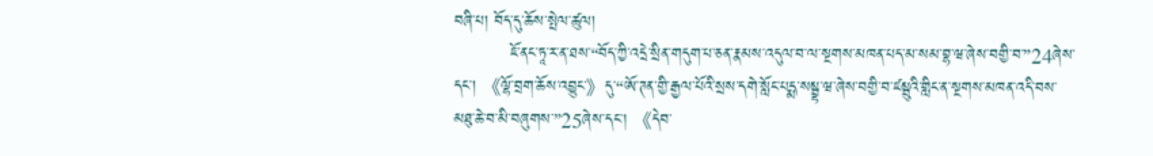བཞི་པ། བོད་དུ་ཆོས་སྤེལ་ཚུལ།
          ཇོ་ནང་ཏཱ་ར་ན་ཐས་“བོད་ཀྱི་འདྲེ་སྲིན་གདུག་པ་ཅན་རྣམས་འདུལ་བ་ལ་སྔགས་མཁན་པད་མ་སམ་བྷ་ཝ་ཞེས་བགྱི་བ་”24ཞེས་དང་། 《ལྷོ་བྲག་ཆོས་འབྱུང་》དུ་“ཨོ་ཊན་གྱི་རྒྱལ་པོའི་སྲས་དགེ་སློང་པདྨ་སམྦྷ་ཝ་ཞེས་བགྱི་བ་ཛམྦུའི་གླིང་ན་སྔགས་མཁན་འདི་བས་མཐུ་ཆེ་བ་མི་བཞུགས་”25ཞེས་དང་། 《དེབ་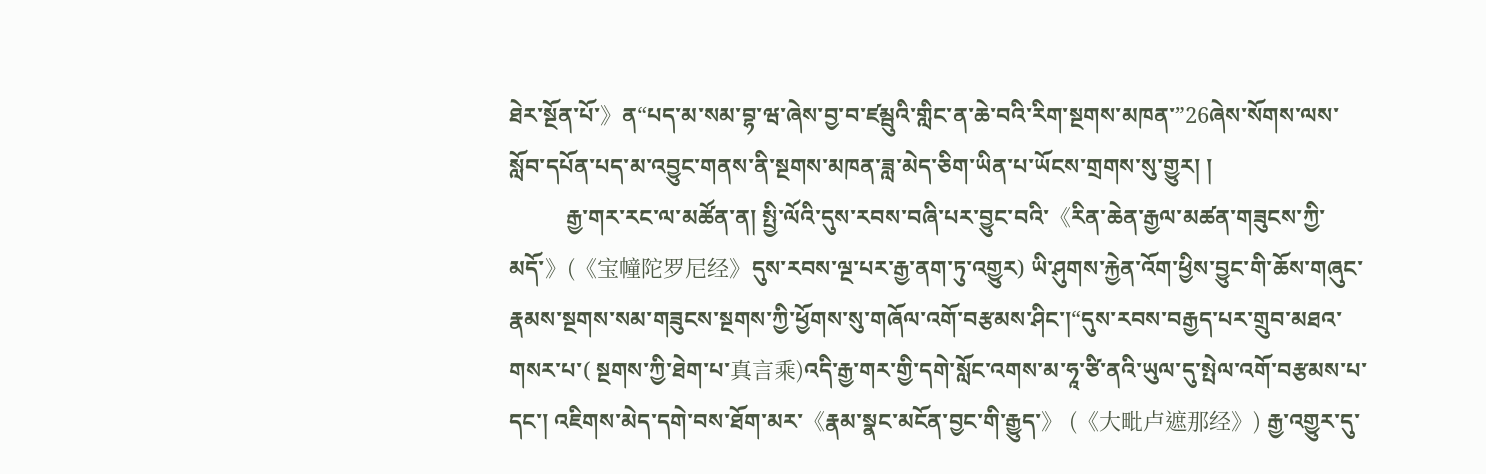ཐེར་སྔོན་པོ་》ན“པད་མ་སམ་བྷ་ཝ་ཞེས་བྱ་བ་ཛམྦུའི་གླིང་ན་ཆེ་བའི་རིག་སྔགས་མཁན་”26ཞེས་སོགས་ལས་སློབ་དཔོན་པད་མ་འབྱུང་གནས་ནི་སྔགས་མཁན་ཟླ་མེད་ཅིག་ཡིན་པ་ཡོངས་གྲགས་སུ་གྱུར། །
          རྒྱ་གར་རང་ལ་མཚོན་ན། སྤྱི་ལོའི་དུས་རབས་བཞི་པར་བྱུང་བའི་《རིན་ཆེན་རྒྱལ་མཚན་གཟུངས་ཀྱི་མདོ་》(《宝幢陀罗尼经》དུས་རབས་ལྔ་པར་རྒྱ་ནག་ཏུ་འགྱུར) ཡི་ཤུགས་རྐྱེན་འོག་ཕྱིས་བྱུང་གི་ཆོས་གཞུང་རྣམས་སྔགས་སམ་གཟུངས་སྔགས་ཀྱི་ཕྱོགས་སུ་གཞོལ་འགོ་བརྩམས་ཤིང་།“དུས་རབས་བརྒྱད་པར་གྲུབ་མཐའ་གསར་པ་( སྔགས་ཀྱི་ཐེག་པ་真言乘)འདི་རྒྱ་གར་གྱི་དགེ་སློང་འགས་མ་ཧཱ་ཙི་ནའི་ཡུལ་དུ་སྤེལ་འགོ་བརྩམས་པ་དང་། འཇིགས་མེད་དགེ་བས་ཐོག་མར་《རྣམ་སྣང་མངོན་བྱང་གི་རྒྱུད་》 (《大毗卢遮那经》) རྒྱ་འགྱུར་དུ་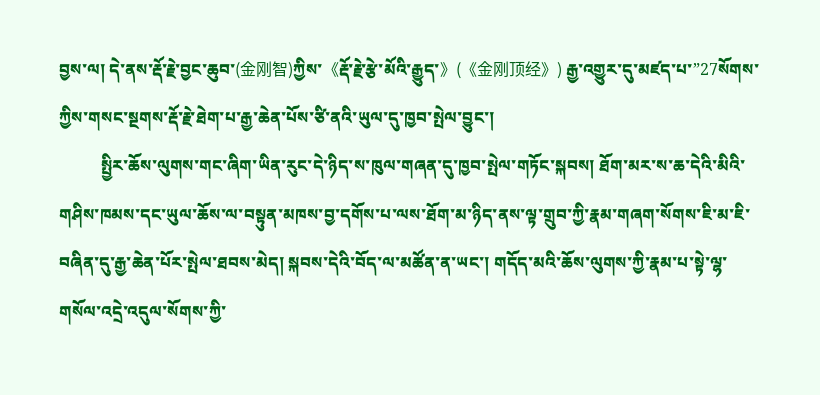བྱས་ལ། དེ་ནས་རྡོ་རྗེ་བྱང་ཆུབ་(金刚智)ཀྱིས་《རྡོ་རྗེ་རྩེ་མོའི་རྒྱུད་》(《金刚顶经》) རྒྱ་འགྱུར་དུ་མཛད་པ་”27སོགས་ཀྱིས་གསང་སྔགས་རྡོ་རྗེ་ཐེག་པ་རྒྱ་ཆེན་པོས་ཙི་ནའི་ཡུལ་དུ་ཁྱབ་སྤེལ་བྱུང་།
          སྤྱིར་ཆོས་ལུགས་གང་ཞིག་ཡིན་རུང་དེ་ཉིད་ས་ཁུལ་གཞན་དུ་ཁྱབ་སྤེལ་གཏོང་སྐབས། ཐོག་མར་ས་ཆ་དེའི་མིའི་གཤིས་ཁམས་དང་ཡུལ་ཆོས་ལ་བསྟུན་མཁས་བྱ་དགོས་པ་ལས་ཐོག་མ་ཉིད་ནས་ལྟ་གྲུབ་ཀྱི་རྣམ་གཞག་སོགས་ཇི་མ་ཇི་བཞིན་དུ་རྒྱ་ཆེན་པོར་སྤེལ་ཐབས་མེད། སྐབས་དེའི་བོད་ལ་མཚོན་ན་ཡང་། གདོད་མའི་ཆོས་ལུགས་ཀྱི་རྣམ་པ་སྟེ་ལྷ་གསོལ་འདྲེ་འདུལ་སོགས་ཀྱི་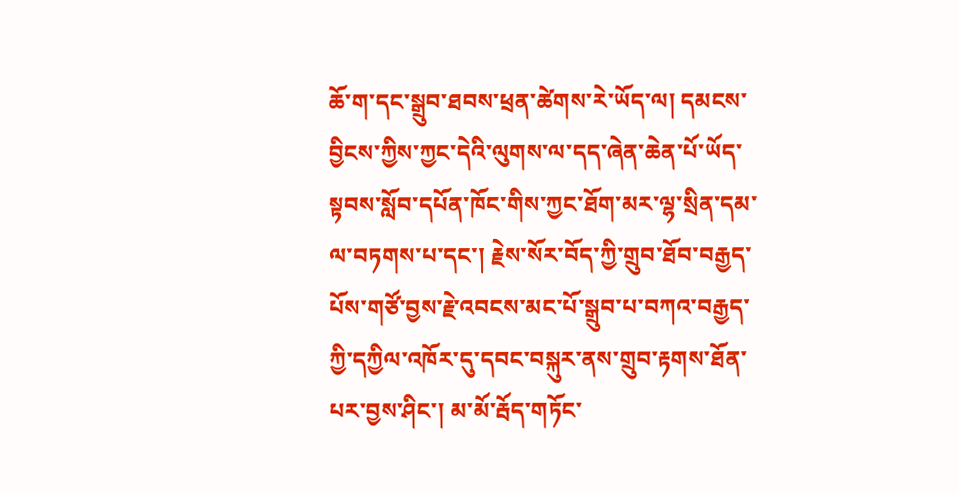ཆོ་ག་དང་སྒྲུབ་ཐབས་ཕྲན་ཚེགས་རེ་ཡོད་ལ། དམངས་བྱིངས་ཀྱིས་ཀྱང་དེའི་ལུགས་ལ་དད་ཞེན་ཆེན་པོ་ཡོད་སྟབས་སློབ་དཔོན་ཁོང་གིས་ཀྱང་ཐོག་མར་ལྷ་སྲིན་དམ་ལ་བཏགས་པ་དང་། རྗེས་སོར་བོད་ཀྱི་གྲུབ་ཐོབ་བརྒྱད་པོས་གཙོ་བྱས་རྗེ་འབངས་མང་པོ་སྒྲུབ་པ་བཀའ་བརྒྱད་ཀྱི་དཀྱིལ་འཁོར་དུ་དབང་བསྐུར་ནས་གྲུབ་རྟགས་ཐོན་པར་བྱས་ཤིང་། མ་མོ་རྦོད་གཏོང་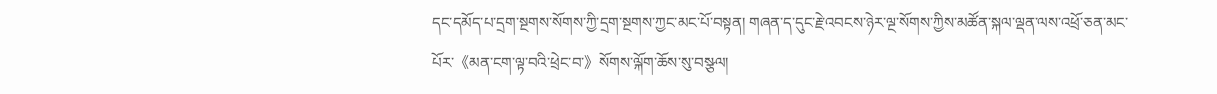དང་དམོད་པ་དྲག་སྔགས་སོགས་ཀྱི་དྲག་སྔགས་ཀྱང་མང་པོ་བསྟན། གཞན་ད་དུང་རྗེ་འབངས་ཉེར་ལྔ་སོགས་ཀྱིས་མཚོན་སྐལ་ལྡན་ལས་འཕྲོ་ཅན་མང་པོར་《མན་ངག་ལྟ་བའི་ཕྲེང་བ་》སོགས་ལྐོག་ཆོས་སུ་བསྩལ།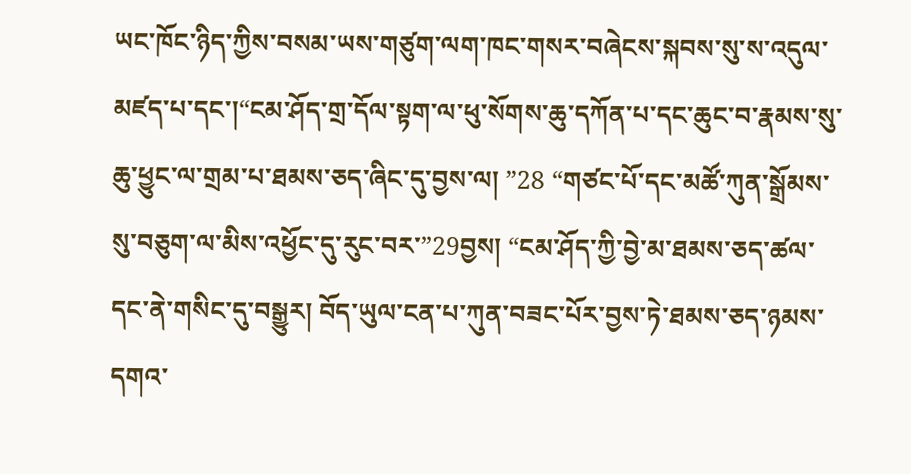ཡང་ཁོང་ཉིད་ཀྱིས་བསམ་ཡས་གཙུག་ལག་ཁང་གསར་བཞེངས་སྐབས་སུ་ས་འདུལ་མཛད་པ་དང་།“ངམ་ཤོད་གྲ་དོལ་སྟག་ལ་ཕུ་སོགས་ཆུ་དཀོན་པ་དང་ཆུང་བ་རྣམས་སུ་ཆུ་ཕྱུང་ལ་གྲམ་པ་ཐམས་ཅད་ཞིང་དུ་བྱས་ལ། ”28 “གཙང་པོ་དང་མཚོ་ཀུན་སྒྲོམས་སུ་བཅུག་ལ་མིས་འཕྱོང་དུ་རུང་བར་”29བྱས། “ངམ་ཤོད་ཀྱི་བྱེ་མ་ཐམས་ཅད་ཚལ་དང་ནེ་གསིང་དུ་བསྒྱུར། བོད་ཡུལ་ངན་པ་ཀུན་བཟང་པོར་བྱས་ཏེ་ཐམས་ཅད་ཉམས་དགའ་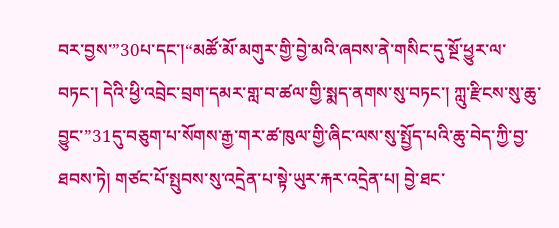བར་བྱས་”30པ་དང་།“མཚོ་མོ་མགུར་གྱི་བྱེ་མའི་ཞབས་ནེ་གསིང་དུ་སྔོ་ཕྱུར་ལ་བཏང་། དེའི་ཕྱི་འབྲེང་བྲག་དམར་གླ་བ་ཚལ་གྱི་སྨད་ནགས་སུ་བཏང་། ཀླུ་རྫིངས་སུ་ཆུ་བྱུང་”31དུ་བཅུག་པ་སོགས་རྒྱ་གར་ཚ་ཁུལ་གྱི་ཞིང་ལས་སུ་སྤྱོད་པའི་ཆུ་བེད་ཀྱི་བྱ་ཐབས་ཏེ། གཙང་པོ་སྤུབས་སུ་འདྲེན་པ་སྟེ་ཡུར་རྐར་འདྲེན་པ། བྱེ་ཐང་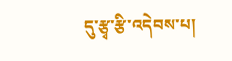དུ་རྩྭ་རྩི་འདེབས་པ།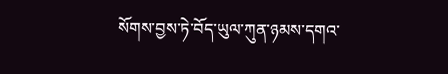སོགས་བྱས་ཏེ་བོད་ཡུལ་ཀུན་ཉམས་དགའ་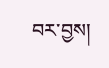བར་བྱས།